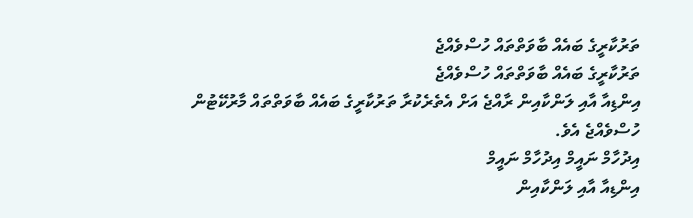ތަރުކާރީގެ ބައެއް ބާވަތްތައް ހުސްވެއްޖެ
ތަރުކާރީގެ ބައެއް ބާވަތްތައް ހުސްވެއްޖެ
އިންޑިއާ އާއި ލަންކާއިން ރާއްޖެ އަށް އެތެރެކުރާ ތަރުކާރީގެ ބައެއް ބާވަތްތައް މާރުކޭޓުން ހުސްވެއްޖެ އެވެ.
އިދުހާމް ނައީމް އިދުހާމް ނައީމް
އިންޑިއާ އާއި ލަންކާއިން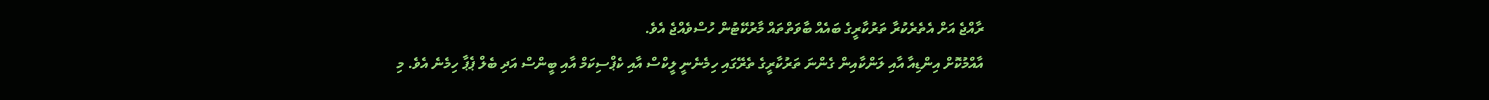ރާއްޖެ އަށް އެތެރެކުރާ ތަރުކާރީގެ ބައެއް ބާވަތްތައް މާރުކޭޓުން ހުސްވެއްޖެ އެވެ.
އާއްމުކޮށް އިންޑިއާ އާއި ލަންކާއިން ގެންނަ ތަރުކާރީގެ ތެރޭގައި ހިމެނެނީ ލީކްސް އާއި ކެޕްސިކަމް އާއި ބީންސް އަދި ބެލް ޕެޕާ ހިމެނެ އެވެ. މި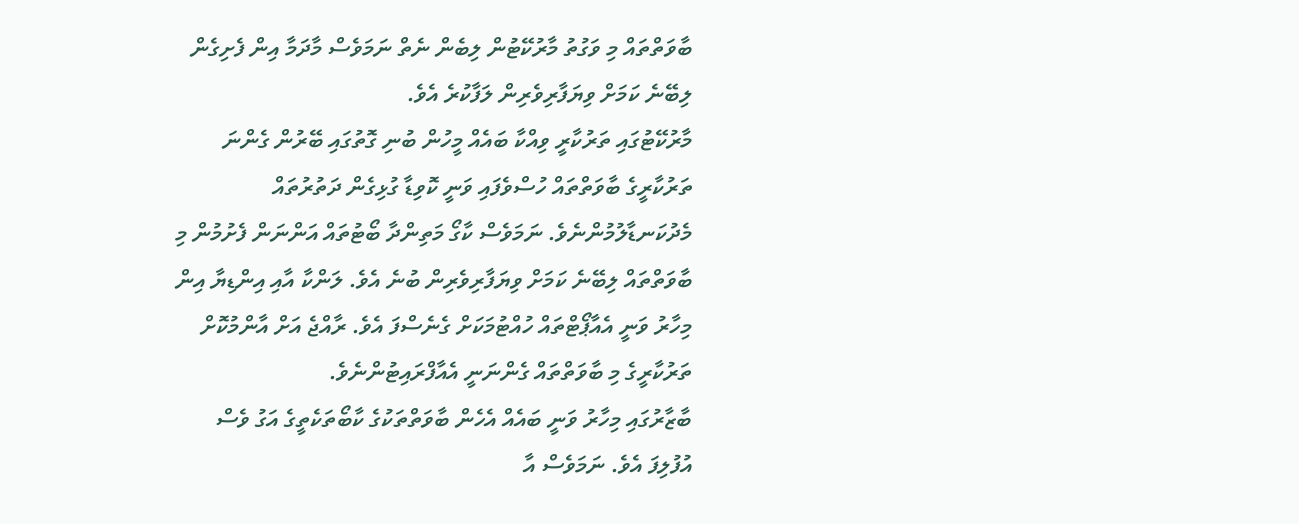ބާވަތްތައް މި ވަގުތު މާރުކޭޓުން ލިބެން ނެތް ނަމަވެސް މާދަމާ އިން ފެށިގެން ލިބޭނެ ކަމަށް ވިޔަފާރިވެރިން ލަފާކުރެ އެވެ.
މާރުކޭޓުގައި ތަރުކާރީ ވިއްކާ ބައެއް މީހުން ބުނި ގޮތުގައި ބޭރުން ގެންނަ ތަރުކާރީގެ ބާވަތްތައް ހުސްވެފައި ވަނީ ކޮވިޑާ ގުޅިގެން ދަތުރުތައް މެދުކަނޑާލުމުންނެވެ. ނަމަވެސް ކާގޯ މަތިންދާ ބޯޓުތައް އަންނަން ފެށުމުން މި ބާވަތްތައް ލިބޭނެ ކަމަށް ވިޔަފާރިވެރިން ބުނެ އެވެ. ލަންކާ އާއި އިންޑިޔާ އިން މިހާރު ވަނީ އެއާޕޯޓްތައް ހުއްޓުމަކަށް ގެނެސްފަ އެވެ. ރާއްޖެ އަށް އާންމުކޮށް ތަރުކާރީގެ މި ބާވަތްތައް ގެންނަނީ އެއާފްރައިޓުންނެވެ.
ބާޒާރުގައި މިހާރު ވަނީ ބައެއް އެހެން ބާވަތްތަކުގެ ކާބޯތަކެތީގެ އަގު ވެސް އުފުލިފަ އެވެ. ނަމަވެސް އާ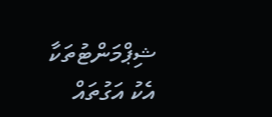ޝިޕްމަންޓުތަކާ އެކު އަގުތައް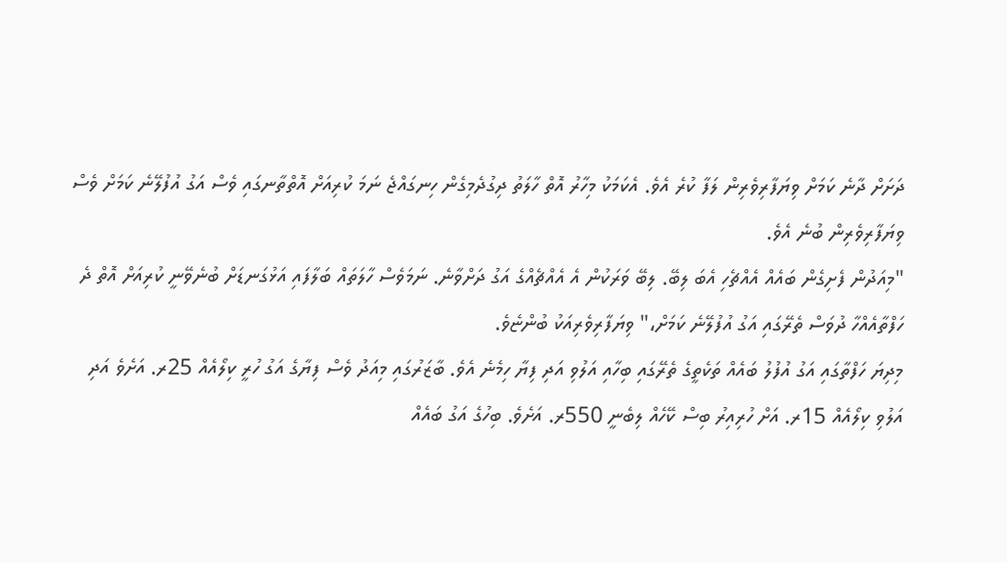ދަށަށް ދާނެ ކަމަށް ވިޔަފާރިވެރިން ލަފާ ކުރެ އެވެ. އެކަމަކު މިހާރު އޮތް ހާލަތު ދިގުދެމިގެން ހިނގައްޖެ ނަމަ ކުރިއަށް އޮތްތާނގައި ވެސް އަގު އުފުލޭނެ ކަމަށް ވެސް ވިޔަފާރިވެރިން ބުނެ އެވެ.
"މިއަދުން ފެށިގެން ބައެއް އެއްޗެހި އެބަ ލިބޭ. ލިބޭ ވަރަކުން އެ އެއްޗެއްގެ އަގު ދަށްވާނެ. ނަމަވެސް ހާލަތައް ބަލާފައި އަޅުގަނޑަށް ބުނެވޭނީ ކުރިއަށް އޮތް ދެ ހަފްތާއެއްހާ ދުވަސް ތެރޭގައި އަގު އުފުލޭނެ ކަމަށް،" ވިޔަފާރިވެރިއަކު ބުންޏެވެ.
މިދިޔަ ހަފްތާގައި އަގު އުފުލު ބައެއް ތަކެތީގެ ތެރޭގައި ބިހާއި އަލުވި އަދި ފިޔާ ހިމެނެ އެވެ. ބާޒަރުގައި މިއަދު ވެސް ފިޔާގެ އަގު ހުރީ ކިލޯއެއް 25ރ. އަށެވެ އަދި އަލުވި ކިލޯއެއް 15ރ. އަށް ހުރިއިރު ބިސް ކޭހެއް ލިބެނީ 550ރ. އަށެވެ. ބިހުގެ އަގު ބައެއް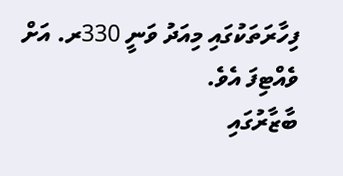ފިހާރަތަކުގައި މިއަދު ވަނީ 330ރ. އަށް ވެއްޓިފަ އެވެ.
ބާޒާރުގައި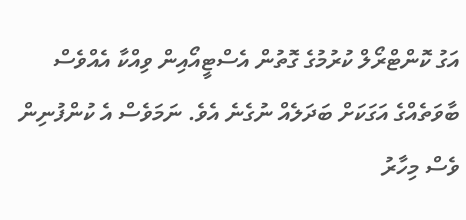އަގު ކޮންޓްރޯލް ކުރުމުގެ ގޮތުން އެސްޓީއޯއިން ވިއްކާ އެއްވެސް ބާވަތެއްގެ އަގަކަށް ބަދަލެއް ނުގެނެ އެވެ. ނަމަވެސް އެ ކުންފުނިން ވެސް މިހާރު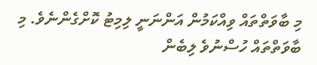މި ބާވަތްތައް ވިއްކަމުން އަންނަނީ ލިމިޓު ކޮށްގެންނެވެ. މި ބާވަތްތައް ހުސްނުވެ ލިބެން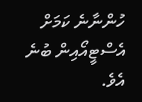ހުންނާނެ ކަމަށް އެސްޓީއޯއިން ބުނެ އެވެ.